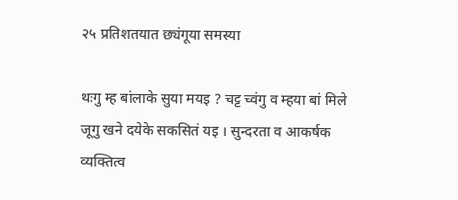२५ प्रतिशतयात छ्यंगूया समस्या

थःगु म्ह बांलाके सुया मयइ ? चट्ट च्वंगु व म्हया बां मिले जूगु खने दयेके सकसितं यइ । सुन्दरता व आकर्षक व्यक्तित्व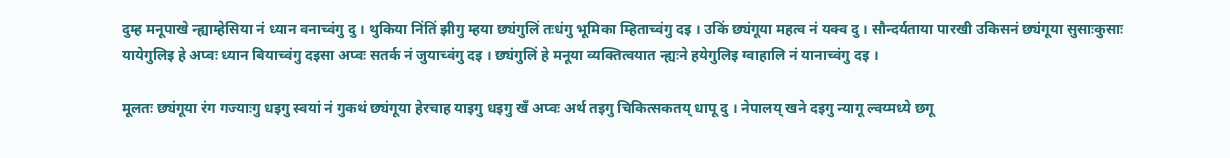दुम्ह मनूपाखे न्ह्याम्हेसिया नं ध्यान वनाच्वंगु दु । थुकिया निंतिं झीगु म्हया छ्यंगुलिं तःधंगु भूमिका म्हिताच्वंगु दइ । उकिं छ्यंगूया महत्व नं यक्व दु । सौन्दर्यताया पारखी उकिसनं छ्यंगूया सुसाःकुसाः यायेगुलिइ हे अप्वः ध्यान बियाच्वंगु दइसा अप्वः सतर्क नं जुयाच्वंगु दइ । छ्यंगुलिं हे मनूया व्यक्तित्वयात न्ह्यःने हयेगुलिइ ग्वाहालि नं यानाच्वंगु दइ ।

मूलतः छ्यंगूया रंग गज्याःगु धइगु स्वयां नं गुकथं छ्यंगूया हेरचाह याइगु धइगु खँ अप्वः अर्थ तइगु चिकित्सकतय् धापू दु । नेपालय् खने दइगु न्यागू ल्वय्मध्ये छगू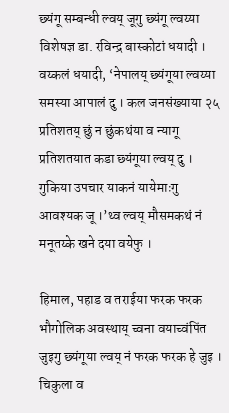छ्यंगू सम्बन्धी ल्वय् जूगु छ्यंगू ल्वय्या विशेषज्ञ डा. रविन्द्र बास्कोटां धयादी । वय्कलं धयादी, ‘नेपालय् छ्यंगूया ल्वय्या समस्या आपालं दु । कल जनसंख्याया २५ प्रतिशतय् छुं न छुंकथंया व न्यागू प्रतिशतयात कडा छ्यंगूया ल्वय् दु । गुकिया उपचार याकनं यायेमाःगु आवश्यक जू ।’थ्व ल्वय् मौसमकथं नं मनूतय्के खने दया वयेफु ।

हिमाल, पहाड व तराईया फरक फरक भौगोलिक अवस्थाय् च्वना वयाच्वंपिंत जुइगु छ्यंगूया ल्वय् नं फरक फरक हे जुइ । चिकुला व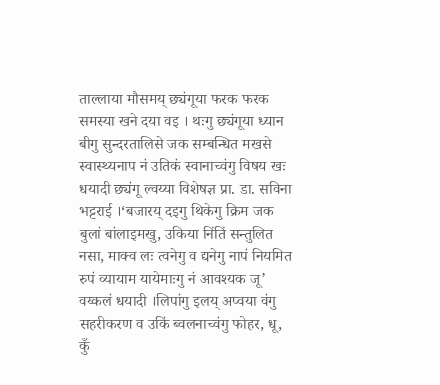ताल्लाया मौसमय् छ्यंगूया फरक फरक समस्या खने दया वइ । थःगु छ्यंगूया ध्यान बीगु सुन्दरतालिसे जक सम्बन्धित मखसे स्वास्थ्यनाप नं उतिकं स्वानाच्वंगु विषय खः धयादी छ्यंगू ल्वय्या विशेषज्ञ प्रा. डा. सविना भट्टराई ।‘बजारय् दइगु थिकेगु क्रिम जक बुलां बांलाइमखु, उकिया निंतिं सन्तुलित नसा, माक्व लः त्वनेगु व द्यनेगु नापं नियमित रुपं व्यायाम यायेमाःगु नं आवश्यक जू’ वय्कलं धयादी ।लिपांगु इलय् अप्वया वंगु सहरीकरण व उकिं ब्वलनाच्वंगु फोहर, धू, कुँ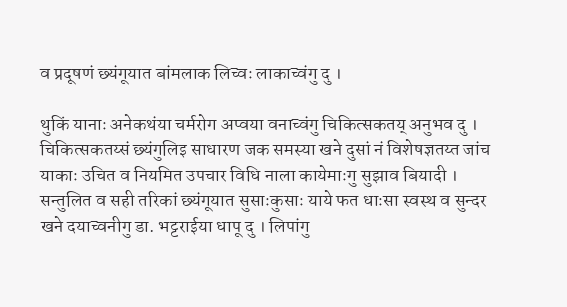व प्रदूषणं छ्यंगूयात बांमलाक लिच्वः लाकाच्वंगु दु ।

थुकिं यानाः अनेकथंया चर्मरोग अप्वया वनाच्वंगु चिकित्सकतय् अनुभव दु । चिकित्सकतय्सं छ्यंगुलिइ साधारण जक समस्या खने दुसां नं विशेषज्ञतय्त जांच याकाः उचित व नियमित उपचार विधि नाला कायेमाःगु सुझाव बियादी । सन्तुलित व सही तरिकां छ्यंगूयात सुसाःकुसाः याये फत धाःसा स्वस्थ व सुन्दर खने दयाच्वनीगु डा. भट्टराईया धापू दु । लिपांगु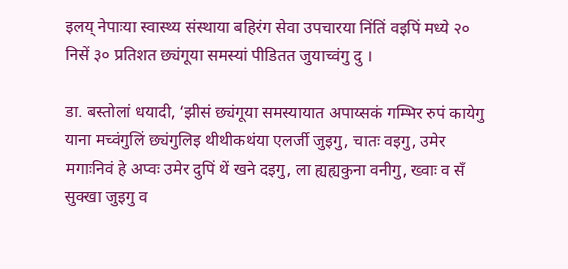इलय् नेपाःया स्वास्थ्य संस्थाया बहिरंग सेवा उपचारया निंतिं वइपिं मध्ये २० निसें ३० प्रतिशत छ्यंगूया समस्यां पीडितत जुयाच्वंगु दु ।

डा. बस्तोलां धयादी, ‘झीसं छ्यंगूया समस्यायात अपाय्सकं गम्भिर रुपं कायेगु याना मच्वंगुलिं छ्यंगुलिइ थीथीकथंया एलर्जी जुइगु, चातः वइगु, उमेर मगाःनिवं हे अप्वः उमेर दुपिं थें खने दइगु, ला ह्यह्यकुना वनीगु, ख्वाः व सँ सुक्खा जुइगु व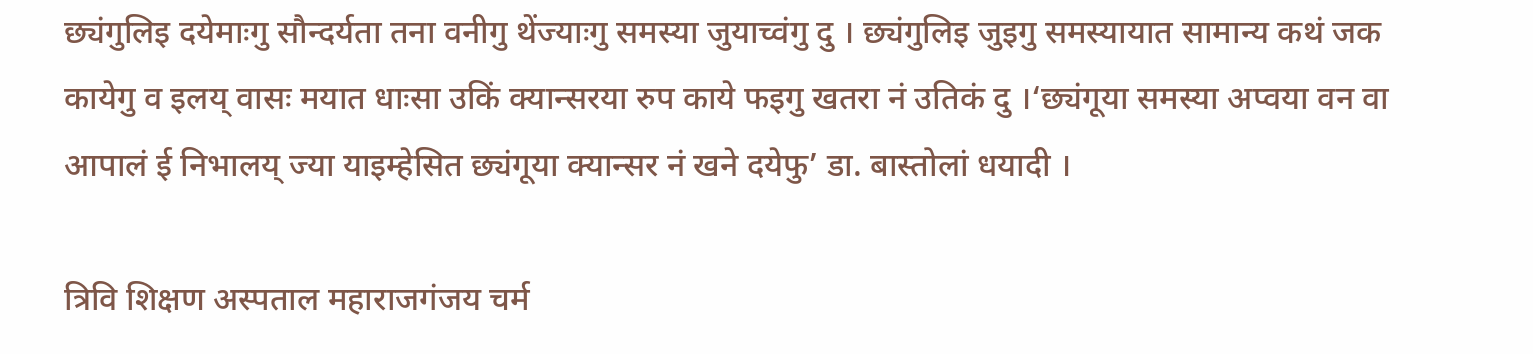छ्यंगुलिइ दयेमाःगु सौन्दर्यता तना वनीगु थेंज्याःगु समस्या जुयाच्वंगु दु । छ्यंगुलिइ जुइगु समस्यायात सामान्य कथं जक कायेगु व इलय् वासः मयात धाःसा उकिं क्यान्सरया रुप काये फइगु खतरा नं उतिकं दु ।‘छ्यंगूया समस्या अप्वया वन वा आपालं ई निभालय् ज्या याइम्हेसित छ्यंगूया क्यान्सर नं खने दयेफु’ डा. बास्तोलां धयादी ।

त्रिवि शिक्षण अस्पताल महाराजगंजय चर्म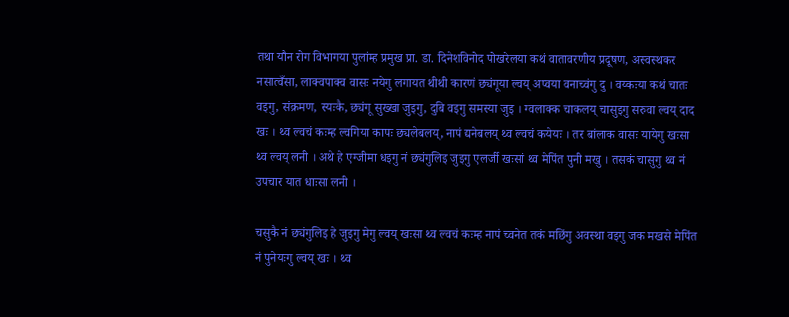तथा यौन रोग विभागया पुलांम्ह प्रमुख प्रा. डा. दिनेशविनोद पोखरेलया कथं वातावरणीय प्रदूषण, अस्वस्थकर नसात्वँसा, लाक्वपाक्व वासः नयेगु लगायत थीथी कारणं छ्यंगूया ल्वय् अप्वया वनाच्वंगु दु । वय्कःया कथं चातः वइगु, संक्रमण, स्यःकै, छ्यंगू सुख्खा जुइगु, दुबि वइगु समस्या जुइ । ग्वलाक्क चाकलय् चासुइगु सरुवा ल्वय् दाद खः । थ्व ल्वचं कःम्ह ल्वगिया कापः छ्यलेबलय्, नापं द्यनेबलय् थ्व ल्वचं कयेयः । तर बांलाक वासः यायेगु खःसा थ्व ल्वय् लनी । अथे हे एग्जीमा धइगु नं छ्यंगुलिइ जुइगु एलर्जी खःसां थ्व मेपिंत पुनी मखु । तसकं चासुगु थ्व नं उपचार यात धाःसा लनी ।

चसुकै नं छ्यंगुलिइ हे जुइगु मेगु ल्वय् खःसा थ्व ल्वचं कःम्ह नापं च्वनेत तकं मछिंगु अवस्था वइगु जक मखसे मेपिंत नं पुनेयःगु ल्वय् खः । थ्व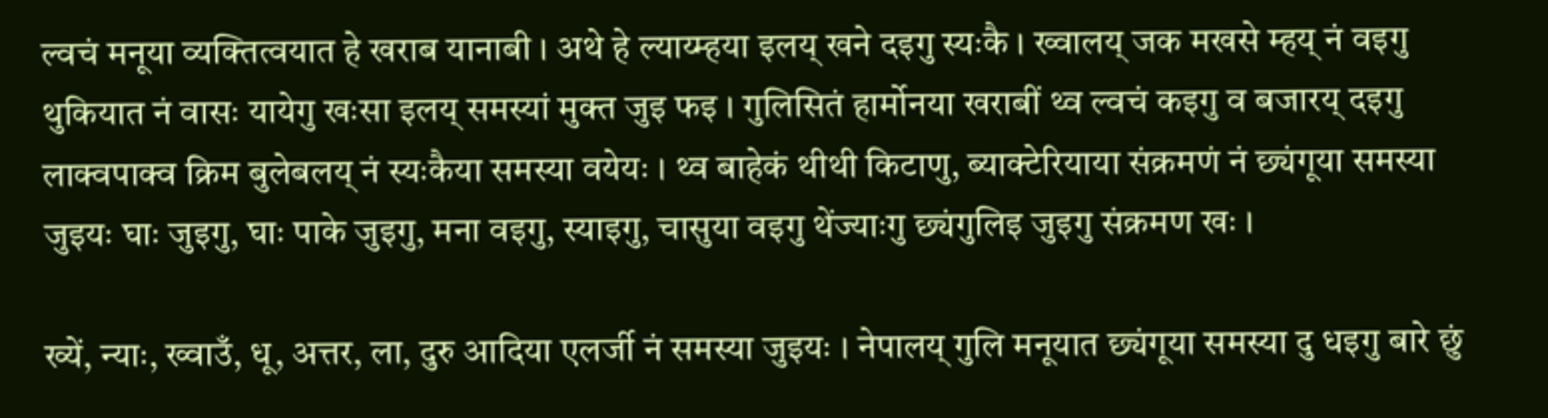ल्वचं मनूया व्यक्तित्वयात हे खराब यानाबी । अथे हे ल्याय्म्हया इलय् खने दइगु स्यःकै । ख्वालय् जक मखसे म्हय् नं वइगु थुकियात नं वासः यायेगु खःसा इलय् समस्यां मुक्त जुइ फइ । गुलिसितं हार्मोनया खराबीं थ्व ल्वचं कइगु व बजारय् दइगु लाक्वपाक्व क्रिम बुलेबलय् नं स्यःकैया समस्या वयेयः । थ्व बाहेकं थीथी किटाणु, ब्याक्टेरियाया संक्रमणं नं छ्यंगूया समस्या जुइयः घाः जुइगु, घाः पाके जुइगु, मना वइगु, स्याइगु, चासुया वइगु थेंज्याःगु छ्यंगुलिइ जुइगु संक्रमण खः ।

ख्यें, न्याः, ख्वाउँ, धू, अत्तर, ला, दुरु आदिया एलर्जी नं समस्या जुइयः । नेपालय् गुलि मनूयात छ्यंगूया समस्या दु धइगु बारे छुं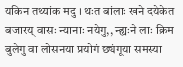यकिन तथ्यांक मदु । थःत बांलाः खने दयेकेत बजारय् वासः न्यानाः नयेगु,, न्ह्यःने लाः क्रिम बुलेगु वा लोसनया प्रयोगं छ्यंगूया समस्या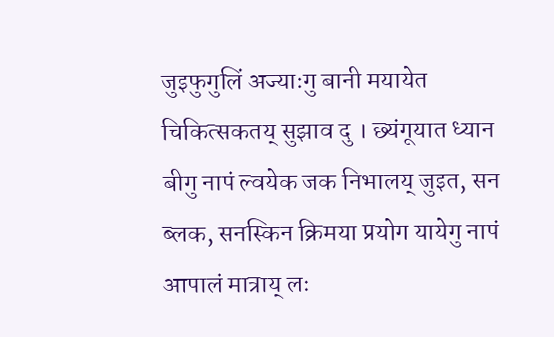जुइफुगुलिं अज्याःगु बानी मयायेत चिकित्सकतय् सुझाव दु । छ्यंगूयात ध्यान बीगु नापं ल्वयेक जक निभालय् जुइत, सन ब्लक, सनस्किन क्रिमया प्रयोग यायेगु नापं आपालं मात्राय् लः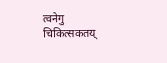त्वनेगु चिकित्सकतय्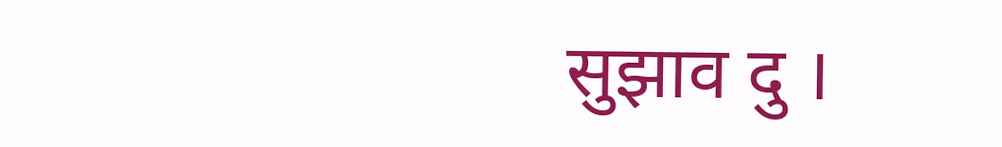सुझाव दु ।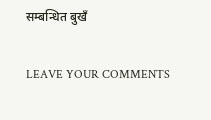सम्बन्धित बुखँ

LEAVE YOUR COMMENTS